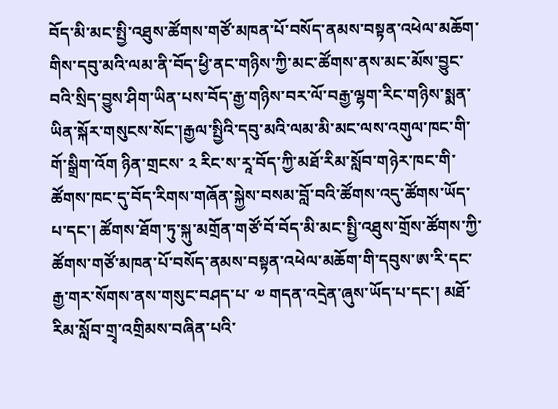བོད་མི་མང་སྤྱི་འཐུས་ཚོགས་གཙོ་མཁན་པོ་བསོད་ནམས་བསྟན་འཕེལ་མཆོག་གིས་དབུ་མའི་ལམ་ནི་བོད་ཕྱི་ནང་གཉིས་ཀྱི་མང་ཚོགས་ནས་མང་མོས་བྱུང་བའི་སྲིད་བྱུས་ཤིག་ཡིན་པས་བོད་རྒྱ་གཉིས་བར་ལོ་བརྒྱ་ལྷག་རིང་གཉིས་སྨན་ཡིན་སྐོར་གསུངས་སོང་།རྒྱལ་སྤྱིའི་དབུ་མའི་ལམ་མི་མང་ལས་འགུལ་ཁང་གི་གོ་སྒྲིག་འོག ཉིན་གྲངས་ ༢ རིང་ས་རཱ་བོད་ཀྱི་མཐོ་རིམ་སློབ་གཉེར་ཁང་གི་ཚོགས་ཁང་དུ་བོད་རིགས་གཞོན་སྐྱེས་བསམ་བློ་བའི་ཚོགས་འདུ་ཚོགས་ཡོད་པ་དང་། ཚོགས་ཐོག་ཏུ་སྐུ་མགྲོན་གཙོ་བོ་བོད་མི་མང་སྤྱི་འཐུས་གྲོས་ཚོགས་ཀྱི་ཚོགས་གཙོ་མཁན་པོ་བསོད་ནམས་བསྟན་འཕེལ་མཆོག་གི་དབུས་ཨ་རི་དང་རྒྱ་གར་སོགས་ནས་གསུང་བཤད་པ་ ༧ གདན་འདྲེན་ཞུས་ཡོད་པ་དང་། མཐོ་རིམ་སློབ་གྲྭ་འགྲིམས་བཞིན་པའི་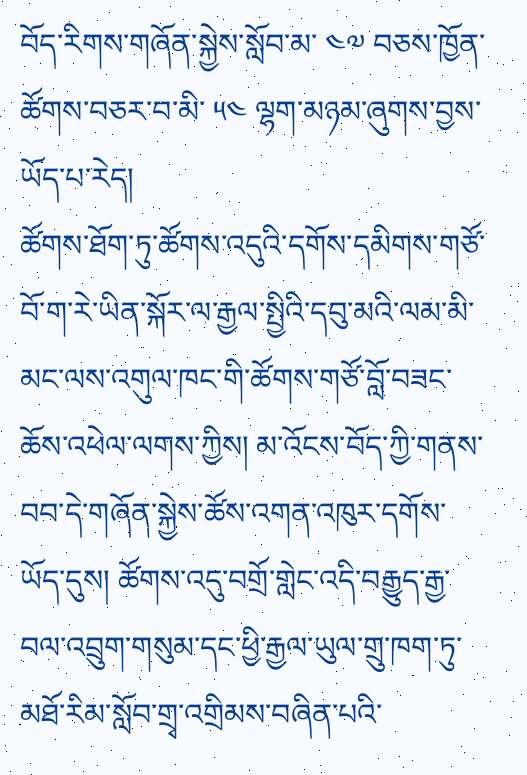བོད་རིགས་གཞོན་སྐྱེས་སློབ་མ་ ༤༧ བཅས་ཁྱོན་ཚོགས་བཅར་བ་མི་ ༥༤ ལྷག་མཉམ་ཞུགས་བྱས་ཡོད་པ་རེད།
ཚོགས་ཐོག་ཏུ་ཚོགས་འདུའི་དགོས་དམིགས་གཙོ་བོ་ག་རེ་ཡིན་སྐོར་ལ་རྒྱལ་སྤྱིའི་དབུ་མའི་ལམ་མི་མང་ལས་འགུལ་ཁང་གི་ཚོགས་གཙོ་བློ་བཟང་ཆོས་འཕེལ་ལགས་ཀྱིས། མ་འོངས་བོད་ཀྱི་གནས་བབ་དེ་གཞོན་སྐྱེས་ཚོས་འགན་འཁུར་དགོས་ཡོད་དུས། ཚོགས་འདུ་བགྲོ་གླེང་འདི་བརྒྱུད་རྒྱ་བལ་འབྲུག་གསུམ་དང་ཕྱི་རྒྱལ་ཡུལ་གྲུ་ཁག་ཏུ་མཐོ་རིམ་སློབ་གྲྭ་འགྲིམས་བཞིན་པའི་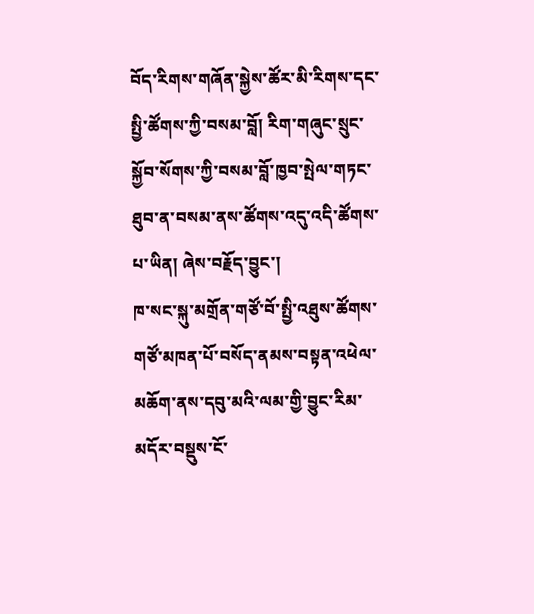བོད་རིགས་གཞོན་སྐྱེས་ཚོར་མི་རིགས་དང་སྤྱི་ཚོགས་ཀྱི་བསམ་བློ། རིག་གཞུང་སྲུང་སྐྱོབ་སོགས་ཀྱི་བསམ་བློ་ཁྱབ་སྤེལ་གཏང་ཐུབ་ན་བསམ་ནས་ཚོགས་འདུ་འདི་ཚོགས་པ་ཡིན། ཞེས་བརྗོད་བྱུང་།
ཁ་སང་སྐུ་མགྲོན་གཙོ་བོ་སྤྱི་འཐུས་ཚོགས་གཙོ་མཁན་པོ་བསོད་ནམས་བསྟན་འཕེལ་མཆོག་ནས་དབུ་མའི་ལམ་གྱི་བྱུང་རིམ་མདོར་བསྡུས་ངོ་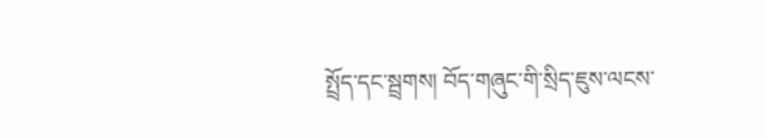སྤྲོད་དང་སྦྲགས། བོད་གཞུང་གི་སྲིད་ཇུས་ལངས་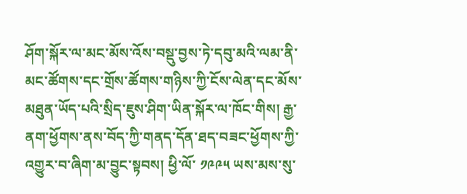ཤོག་སྐོར་ལ་མང་མོས་འོས་བསྡུ་བྱས་ཏེ་དབུ་མའི་ལམ་ནི་མང་ཚོགས་དང་གྲོས་ཚོགས་གཉིས་ཀྱི་ངོས་ལེན་དང་མོས་མཐུན་ཡོད་པའི་སྲིད་ཇུས་ཤིག་ཡིན་སྐོར་ལ་ཁོང་གིས། རྒྱ་ནག་ཕྱོགས་ནས་བོད་ཀྱི་གནད་དོན་ཐད་བཟང་ཕྱོགས་ཀྱི་འགྱུར་བ་ཞིག་མ་བྱུང་སྟབས། ཕྱི་ལོ་ ༡༩༩༥ ཡས་མས་སུ་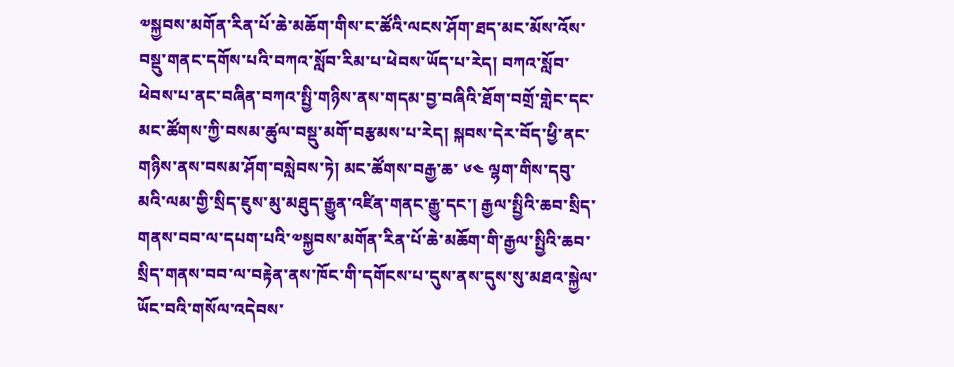༧སྐྱབས་མགོན་རིན་པོ་ཆེ་མཆོག་གིས་ང་ཚོའི་ལངས་ཤོག་ཐད་མང་མོས་འོས་བསྡུ་གནང་དགོས་པའི་བཀའ་སློབ་རིམ་པ་ཕེབས་ཡོད་པ་རེད། བཀའ་སློབ་ཕེབས་པ་ནང་བཞིན་བཀའ་སྤྱི་གཉིས་ནས་གདམ་བྱ་བཞིའི་ཐོག་བགྲོ་གླེང་དང་མང་ཚོགས་ཀྱི་བསམ་ཚུལ་བསྡུ་མགོ་བརྩམས་པ་རེད། སྐབས་དེར་བོད་ཕྱི་ནང་གཉིས་ནས་བསམ་ཤོག་བསླེབས་ཏེ། མང་ཚོགས་བརྒྱ་ཆ་ ༦༤ ལྷག་གིས་དབུ་མའི་ལམ་གྱི་སྲིད་ཇུས་མུ་མཐུད་རྒྱུན་འཛིན་གནང་རྒྱུ་དང་། རྒྱལ་སྤྱིའི་ཆབ་སྲིད་གནས་བབ་ལ་དཔག་པའི་༧སྐྱབས་མགོན་རིན་པོ་ཆེ་མཆོག་གི་རྒྱལ་སྤྱིའི་ཆབ་སྲིད་གནས་བབ་ལ་བརྟེན་ནས་ཁོང་གི་དགོངས་པ་དུས་ནས་དུས་སུ་མཐའ་སྐྱེལ་ཡོང་བའི་གསོལ་འདེབས་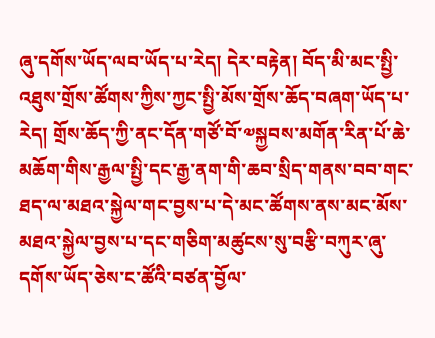ཞུ་དགོས་ཡོད་ལབ་ཡོད་པ་རེད། དེར་བརྟེན། བོད་མི་མང་སྤྱི་འཐུས་གྲོས་ཚོགས་ཀྱིས་ཀྱང་སྤྱི་མོས་གྲོས་ཆོད་བཞག་ཡོད་པ་རེད། གྲོས་ཆོད་ཀྱི་ནང་དོན་གཙོ་བོ་༧སྐྱབས་མགོན་རིན་པོ་ཆེ་མཆོག་གིས་རྒྱལ་སྤྱི་དང་རྒྱ་ནག་གི་ཆབ་སྲིད་གནས་བབ་གང་ཐད་ལ་མཐའ་སྐྱེལ་གང་བྱས་པ་དེ་མང་ཚོགས་ནས་མང་མོས་མཐའ་སྐྱེལ་བྱས་པ་དང་གཅིག་མཚུངས་སུ་བརྩི་བཀུར་ཞུ་དགོས་ཡོད་ཅེས་ང་ཚོའི་བཙན་བྱོལ་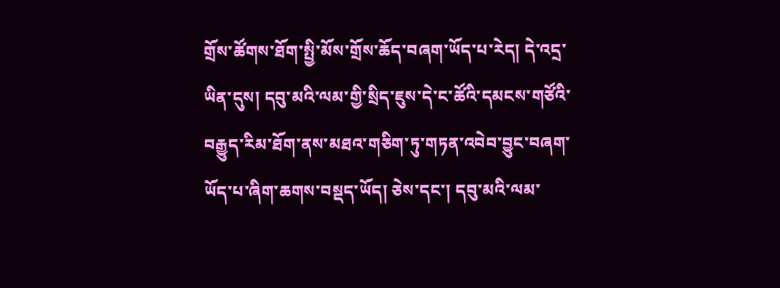གྲོས་ཚོགས་ཐོག་སྤྱི་མོས་གྲོས་ཆོད་བཞག་ཡོད་པ་རེད། དེ་འདྲ་ཡིན་དུས། དབུ་མའི་ལམ་གྱི་སྲིད་ཇུས་དེ་ང་ཚོའི་དམངས་གཙོའི་བརྒྱུད་རིམ་ཐོག་ནས་མཐའ་གཅིག་ཏུ་གཏན་འབེབ་བྱུང་བཞག་ཡོད་པ་ཞིག་ཆགས་བསྡད་ཡོད། ཅེས་དང་། དབུ་མའི་ལམ་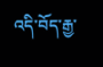འདི་བོད་རྒྱ་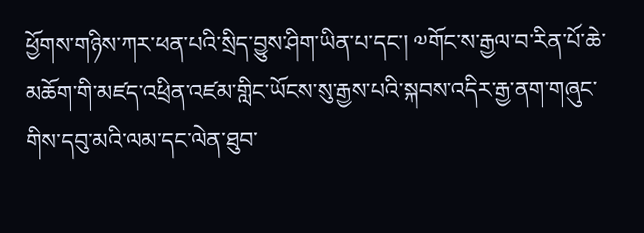ཕྱོགས་གཉིས་ཀར་ཕན་པའི་སྲིད་བྱུས་ཤིག་ཡིན་པ་དང་། ༧གོང་ས་རྒྱལ་བ་རིན་པོ་ཆེ་མཆོག་གི་མཛད་འཕྲིན་འཛམ་གླིང་ཡོངས་སུ་རྒྱས་པའི་སྐབས་འདིར་རྒྱ་ནག་གཞུང་གིས་དབུ་མའི་ལམ་དང་ལེན་ཐུབ་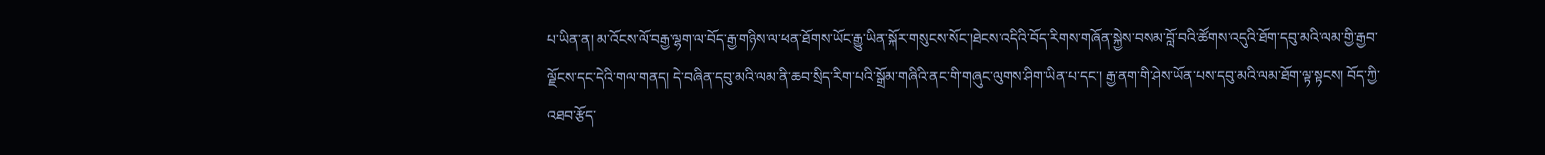པ་ཡིན་ན། མ་འོངས་ལོ་བརྒྱ་ལྷག་ལ་བོད་རྒྱ་གཉིས་ལ་ཕན་ཐོགས་ཡོང་རྒྱུ་ཡིན་སྐོར་གསུངས་སོང་།ཐེངས་འདིའི་བོད་རིགས་གཞོན་སྐྱེས་བསམ་བློ་བའི་ཚོགས་འདུའི་ཐོག་དབུ་མའི་ལམ་གྱི་རྒྱབ་ལྗོངས་དང་དེའི་གལ་གནད། དེ་བཞིན་དབུ་མའི་ལམ་ནི་ཆབ་སྲིད་རིག་པའི་སྒྲོམ་གཞིའི་ནང་གི་གཞུང་ལུགས་ཤིག་ཡིན་པ་དང་། རྒྱ་ནག་གི་ཤེས་ཡོན་པས་དབུ་མའི་ལམ་ཐོག་ལྟ་སྟངས། བོད་ཀྱི་འཐབ་རྩོད་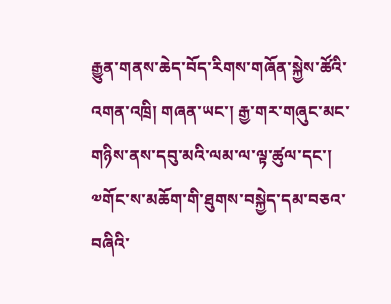རྒྱུན་གནས་ཆེད་བོད་རིགས་གཞོན་སྐྱེས་ཚོའི་འགན་འཁྲི། གཞན་ཡང་། རྒྱ་གར་གཞུང་མང་གཉིས་ནས་དབུ་མའི་ལམ་ལ་ལྟ་ཚུལ་དང་། ༧གོང་ས་མཆོག་གི་ཐུགས་བསྐྱེད་དམ་བཅའ་བཞིའི་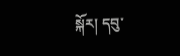སྐོར། དབུ་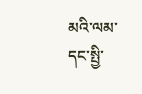མའི་ལམ་དང་སྤྱི་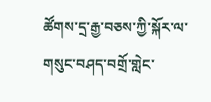ཚོགས་དྲ་རྒྱ་བཅས་ཀྱི་སྐོར་ལ་གསུང་བཤད་བགྲོ་གླེང་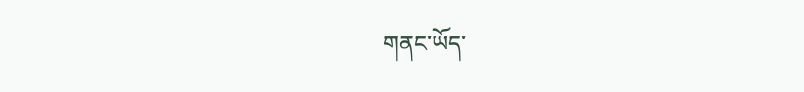གནང་ཡོད་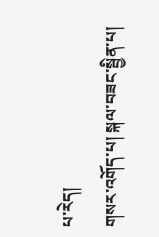པ་རེད།
གསར་འགོད་པ། སྐལ་བཟང་སྦྱིན་པ།